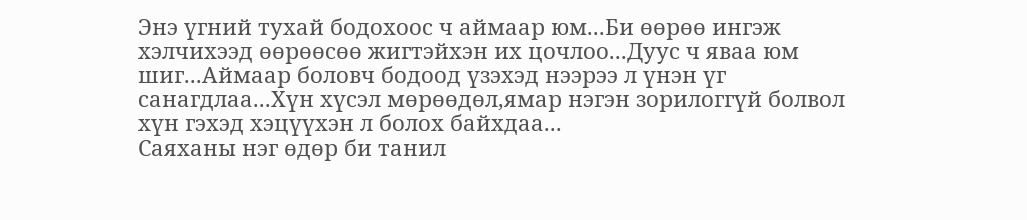Энэ үгний тухай бодохоос ч аймаар юм...Би өөрөө ингэж хэлчихээд өөрөөсөө жигтэйхэн их цочлоо...Дуус ч яваа юм шиг...Аймаар боловч бодоод үзэхэд нээрээ л үнэн үг санагдлаа...Хүн хүсэл мөрөөдөл,ямар нэгэн зорилоггүй болвол хүн гэхэд хэцүүхэн л болох байхдаа...
Саяханы нэг өдөр би танил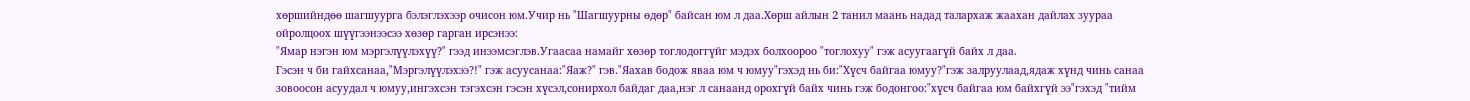хөршийндөө шагшуурга бэлэглэхээр очисон юм.Учир нь "Шагшуурны өдөр" байсан юм л даа.Хөрш айлын 2 танил маань надад талархаж жаахан дайлах зуураа ойролцоох шүүгээнээсээ хөзөр гарган ирсэнээ:
"Ямар нэгэн юм мэргэлүүлэхүү?" гээд инээмсэглэв.Угаасаа намайг хөзөр тоглодоггүйг мэдэх болхоороо "тоглохуу" гэж асуугаагүй байх л даа.
Гэсэн ч би гайхсанаа,"Мэргэлүүлэхээ?!" гэж асуусанаа:"Яаж?" гэв."Яахав бодож яваа юм ч юмуу"гэхэд нь би:"Хүсч байгаа юмуу?"гэж залруулаад,ядаж хүнд чинь санаа зовоосон асуудал ч юмуу,ингэхсэн тэгэхсэн гэсэн хүсэл,сонирхол байдаг даа,нэг л санаанд орохгүй байх чинь гэж бодонгоо:"хүсч байгаа юм байхгүй ээ"гэхэд "тийм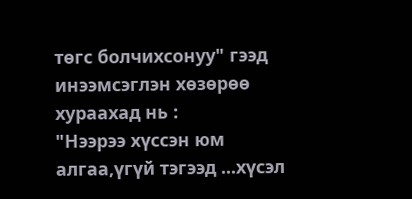төгс болчихсонуу" гээд инээмсэглэн хөзөрөө хураахад нь :
"Нээрээ хүссэн юм алгаа,үгүй тэгээд ...хүсэл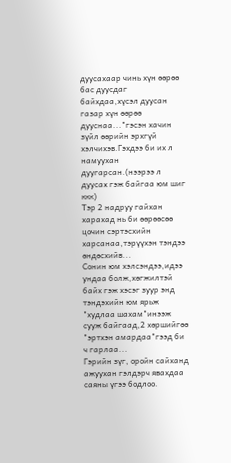дуусахаар чинь хүн өөрөө бас дуусдаг байхдаа,хүсэл дуусан газар хүн өөрөө дууснаа..."гэсэн хачин зүйл өөрийн эрхгүй хэлчихэв.Гэхдээ би их л намуухан дуугарсан.(нээрээ л дуусаx гэж байгаа юм шиг ккк)
Тэр 2 надруу гайхан харахад нь би өөрөөсөө цочин сэртэсхийн харсанаа,тэрүүхэн тэндээ өндөсхийв...
Сонин юм хэлсэндээ,идээ ундаа болж,хөгжилтэй байх гэж хэсэг зуур энд тэндэхийн юм ярьж "худлаа шахам"инээж сууж байгаад,2 хөршийгөө "эртхэн амардаа"гээд би ч гарлаа...
Гэрийн зүг, оройн сайханд ажуухан гэлдэрч явахдаа саяны үгээ бодлоо.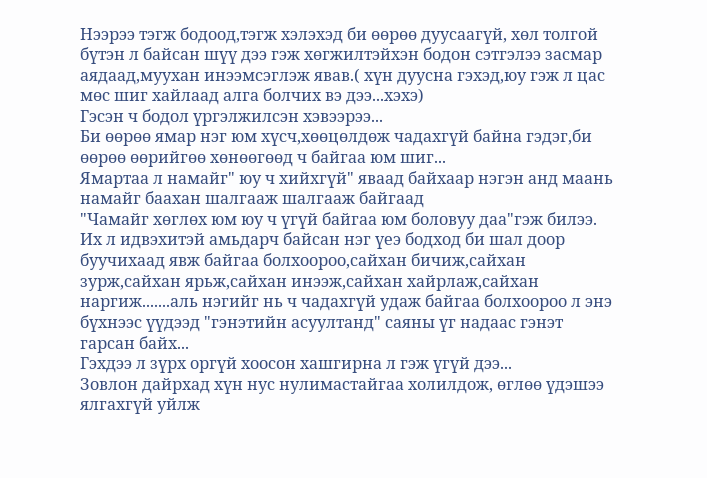Нээрээ тэгж бодоод,тэгж хэлэхэд би өөрөө дуусаагүй, хөл толгой бүтэн л байсан шүү дээ гэж хөгжилтэйхэн бодон сэтгэлээ засмар аядаад,муухан инээмсэглэж явав.( хүн дуусна гэхэд,юу гэж л цас мөс шиг хайлаад алга болчих вэ дээ...хэхэ)
Гэсэн ч бодол үргэлжилсэн хэвээрээ...
Би өөрөө ямар нэг юм хүсч,хөөцөлдөж чадахгүй байна гэдэг,би өөрөө өөрийгөө хөнөөгөөд ч байгаа юм шиг...
Ямартаа л намайг" юу ч хийхгүй" яваад байхаар нэгэн анд маань намайг баахан шалгааж шалгааж байгаад
"Чамайг хөглөх юм юу ч үгүй байгаа юм боловуу даа"гэж билээ.
Их л идвэхитэй амьдарч байсан нэг үеэ бодход би шал доор буучихаад явж байгаа болхоороо,сайхан бичиж,сайхан зурж,сайхан ярьж,сайхан инээж,сайхан хайрлаж,сайхан наргиж.......аль нэгийг нь ч чадахгүй удаж байгаа болхоороо л энэ бүхнээс үүдээд "гэнэтийн асуултанд" саяны үг надаас гэнэт гарсан байх...
Гэхдээ л зүрх оргүй хоосон хашгирна л гэж үгүй дээ...
Зовлон дайрхад хүн нус нулимастайгаа холилдож, өглөө үдэшээ ялгахгүй уйлж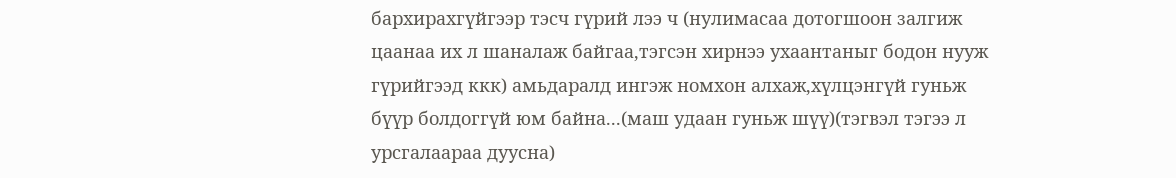бархирахгүйгээр тэсч гүрий лээ ч (нулимасаа дотогшоон залгиж цаанаа их л шаналаж байгаа,тэгсэн хирнээ ухаантаныг бодон нууж гүрийгээд ккк) амьдаралд ингэж номхон алхаж,хүлцэнгүй гуньж бүүр болдоггүй юм байна...(маш удаан гуньж шүү)(тэгвэл тэгээ л урсгалаараа дуусна)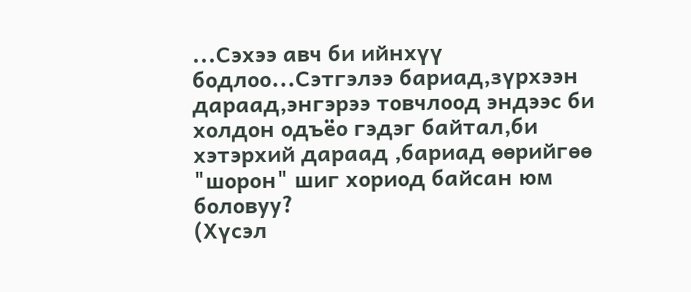...Сэхээ авч би ийнхүү бодлоо...Сэтгэлээ бариад,зүрхээн дараад,энгэрээ товчлоод эндээс би холдон одъёо гэдэг байтал,би хэтэрхий дараад ,бариад өөрийгөө "шорон" шиг хориод байсан юм боловуу?
(Хүсэл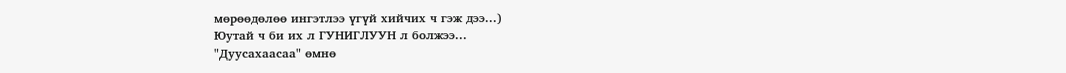мөрөөдөлөө ингэтлээ үгүй хийчих ч гэж дээ...)
Юутай ч би их л ГУНИГЛУУН л болжээ...
"Дуусахаасаа" өмнө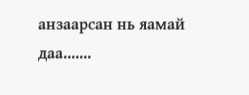анзаарсан нь яамай даа.......